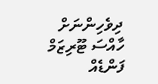ދިވެހިންނަށް ހާއްސަ ޓޫރިޒަމް ފަންޑެއް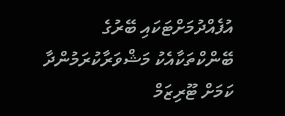އުފެއްދުމަށްޓަކައި ބޭރުގެ ބޭންކްތަކާއެކު މަޝްވަރާކުރަމުންދާ ކަމަށް ޓޫރިޒަމް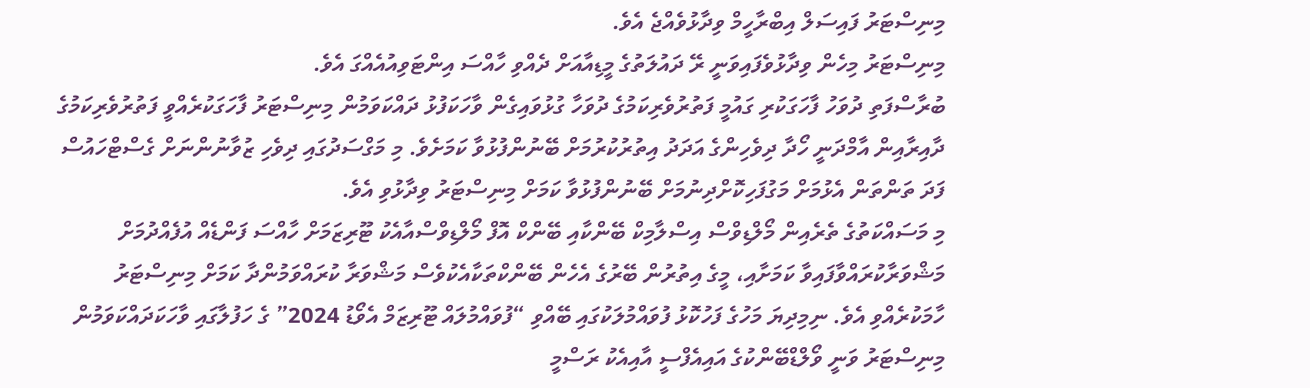މިނިސްޓަރު ފައިސަލް އިބްރާހީމް ވިދާޅުވެއްޖެ އެވެ.
މިނިސްޓަރު މިހެން ވިދާޅުވެފައިވަނީ ރޭ ދައުލަތުގެ މީޑިއާއަށް ދެއްވި ހާއްސަ އިންޓަވިއުއެއްގަ އެވެ.
ބުރާސްފަތި ދުވަހު ފާހަގަކުރި ގައުމީ ފަތުރުވެރިކަމުގެ ދުވަހާ ގުޅުވައިގެން ވާހަކަފުޅު ދައްކަވަމުން މިނިސްޓަރު ފާހަގަކުރެއްވީ ފަތުރުވެރިކަމުގެ ދާއިރާއިން އާމްދަނީ ހޯދާ ދިވެހިންގެ އަދަދު އިތުރުކުރުމަށް ބޭނުންފުޅުވާ ކަމަށެވެ. މި މަގްސަދުގައި ދިވެހި ޒުވާނުންނަށް ގެސްޓްހައުސް ފަދަ ތަންތަން އެޅުމަށް މަގުފަހިކޮށްދިނުމަށް ބޭނުންފުޅުވާ ކަމަށް މިނިސްޓަރު ވިދާޅުވި އެވެ.
މި މަސައްކަތުގެ ތެރެއިން މޯލްޑިވްސް އިސްލާމިކް ބޭންކާއި ބޭންކް އޮފް މޯލްޑިވްސްއާއެކު ޓޫރިޒަމަށް ހާއްސަ ފަންޑެއް އުފެއްދުމަށް މަޝްވަރާކުރައްވާފައިވާ ކަމަށާއި، މީގެ އިތުރުން ބޭރުގެ އެހެން ބޭންކްތަކާއެކުވެސް މަޝްވަރާ ކުރައްވަމުންދާ ކަމަށް މިނިސްޓަރު ހާމަކުރެއްވި އެވެ. ނިމިދިޔަ މަހުގެ ފަހުކޮޅު ފުވައްމުލަކުގައި ބޭއްވި “ފުވައްމުލައް ޓޫރިޒަމް އެވޯޑު 2024” ގެ ހަފުލާގައި ވާހަކަދައްކަވަމުން މިނިސްޓަރު ވަނީ ވޯލްޑްބޭންކުގެ އައިއެފްސީ އާއިއެކު ރަސްމީ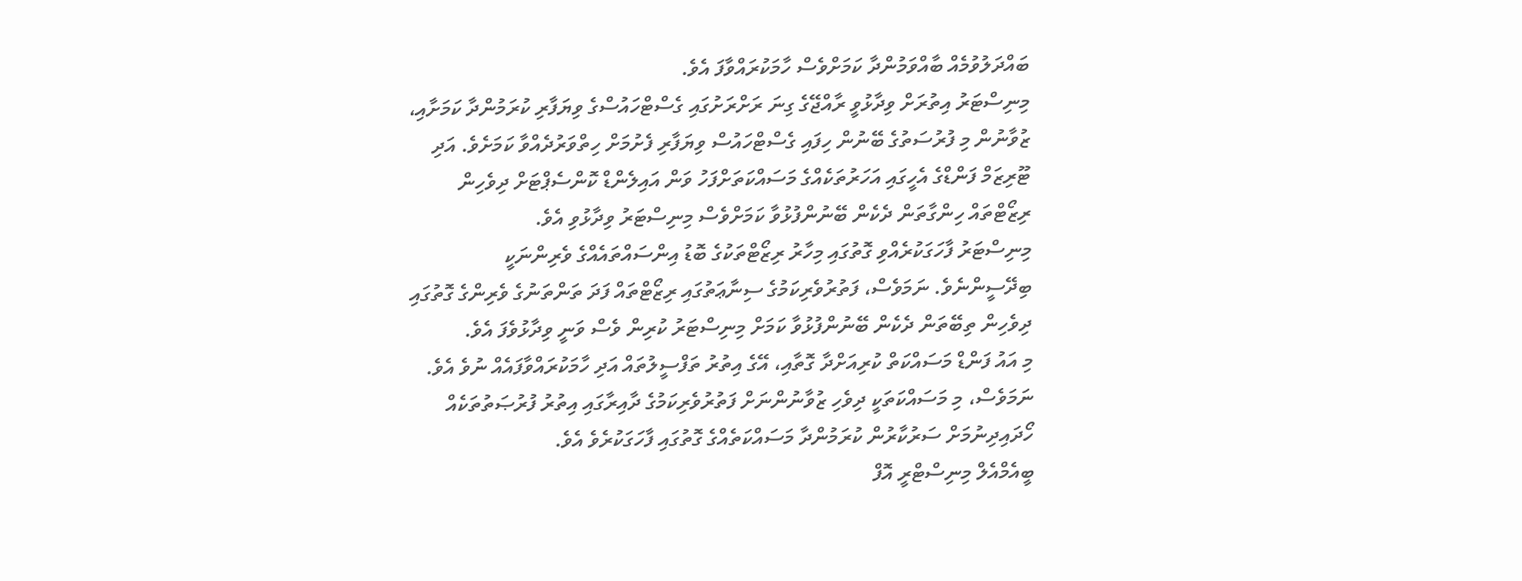ބައްދަލުވުމެއް ބާއްވަމުންދާ ކަމަށްވެސް ހާމަކުރައްވާފަ އެވެ.
މިނިސްޓަރު އިތުރަށް ވިދާޅުވީ ރާއްޖޭގެ ގިނަ ރަށްރަށުގައި ގެސްޓްހައުސްގެ ވިޔަފާރި ކުރަމުންދާ ކަމަށާއި، ޒުވާނުން މި ފުރުސަތުގެ ބޭނުން ހިފައި ގެސްޓްހައުސް ވިޔަފާރި ފެށުމަށް ހިތްވަރުދެއްވާ ކަމަށެވެ. އަދި ޓޫރިޒަމް ފަންޑްގެ އެހީގައި އަހަރުތަކެއްގެ މަސައްކަތަށްފަހު ވަން އައިލެންޑް ކޮންސެޕްޓަށް ދިވެހިން ރިޒޯޓްތައް ހިންގާތަން ދެކެން ބޭނުންފުޅުވާ ކަމަށްވެސް މިނިސްޓަރު ވިދާޅުވި އެވެ.
މިނިސްޓަރު ފާހަގަކުރެއްވި ގޮތުގައި މިހާރު ރިޒޯޓްތަކުގެ ބޮޑު އިންސައްތައެއްގެ ވެރިންނަކީ ބިދޭސީންނެވެ. ނަމަވެސް، ފަތުރުވެރިކަމުގެ ސިނާޢަތުގައި ރިޒޯޓްތައް ފަދަ ތަންތަނުގެ ވެރިންގެ ގޮތުގައި ދިވެހިން ތިބޭތަން ދެކެން ބޭނުންފުޅުވާ ކަމަށް މިނިސްޓަރު ކުރިން ވެސް ވަނީ ވިދާޅުވެފަ އެވެ.
މި އައު ފަންޑް މަސައްކަތް ކުރިއަށްދާ ގޮތާއި، އޭގެ އިތުރު ތަފްސީލުތައް އަދި ހާމަކުރައްވާފައެއް ނުވެ އެވެ. ނަމަވެސް، މި މަސައްކަތަކީ ދިވެހި ޒުވާނުންނަށް ފަތުރުވެރިކަމުގެ ދާއިރާގައި އިތުރު ފުރުޞަތުތަކެއް ހޯދައިދިނުމަށް ސަރުކާރުން ކުރަމުންދާ މަސައްކަތެއްގެ ގޮތުގައި ފާހަގަކުރެވެ އެވެ.
ބީއެމްއެލް މިނިސްޓްރީ އޮފް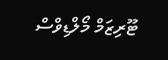ޓޫރިޒަމް މޯލްޑިވްސް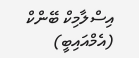އިސްލާމިކް ބޭންކް (އެމްއައިބީ)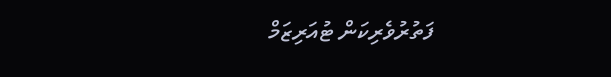ފަތުރުވެރިކަން ޓުއަރިޒަމް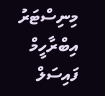މިނިސްޓަރު އިބްރާހީމް ފައިސަލް